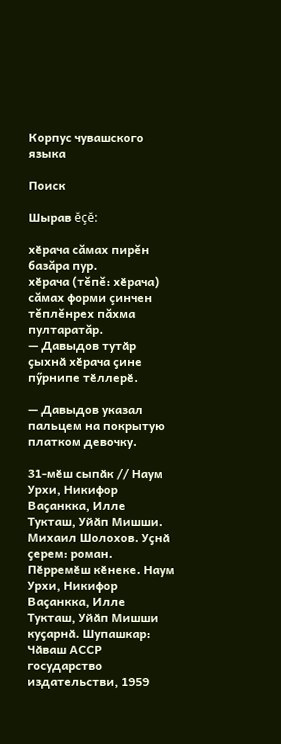Корпус чувашского языка

Поиск

Шырав ĕçĕ:

хӗрача сăмах пирĕн базăра пур.
хӗрача (тĕпĕ: хӗрача) сăмах форми çинчен тĕплĕнрех пăхма пултаратăр.
— Давыдов тутӑр ҫыхнӑ хӗрача ҫине пӳрнипе тӗллерӗ.

— Давыдов указал пальцем на покрытую платком девочку.

31-мӗш сыпӑк // Наум Урхи, Никифор Ваҫанкка, Илле Тукташ, Уйӑп Мишши. Михаил Шолохов. Уҫнӑ ҫерем: роман. Пӗрремӗш кӗнеке. Наум Урхи, Никифор Ваҫанкка, Илле Тукташ, Уйӑп Мишши куҫарнӑ. Шупашкар: Чӑваш АССР государство издательстви, 1959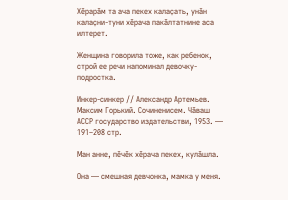Хӗрарӑм та ача пекех калаҫать, унӑн калаҫни-туни хӗрача пакӑлтатнине аса илтерет.

Женщина говорила тоже, как ребенок, строй ее речи напоминал девочку-подростка.

Инкер-синкер // Александр Артемьев. Максим Горький. Сочиненисем. Чӑваш АССР государство издательстви, 1953. — 191–208 стр.

Ман анне, пӗчӗк хӗрача пекех, кулӑшла.

Она — смешная девчонка, мамка у меня.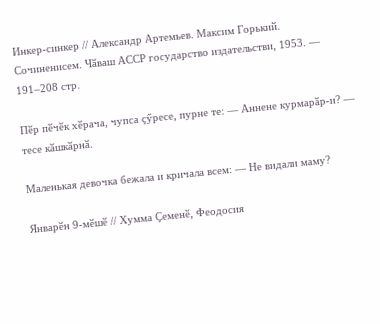Инкер-синкер // Александр Артемьев. Максим Горький. Сочиненисем. Чӑваш АССР государство издательстви, 1953. — 191–208 стр.

Пӗр пӗчӗк хӗрача, чупса ҫӳресе, пурне те: — Аннене курмарӑр-и? — тесе кӑшкӑрнӑ.

Маленькая девочка бежала и кричала всем: — Не видали маму?

Январӗн 9-мӗшӗ // Хумма Ҫеменӗ, Феодосия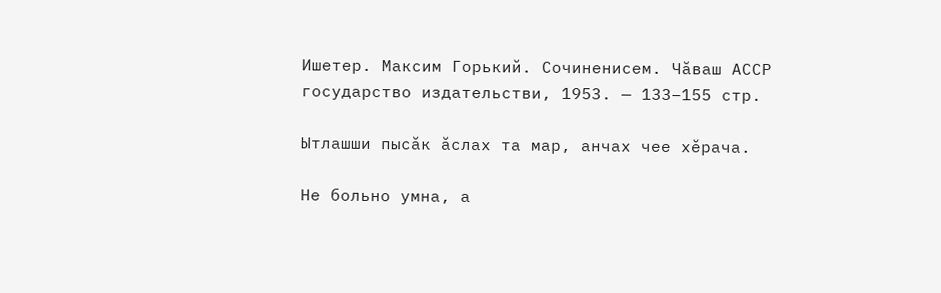Ишетер. Максим Горький. Сочиненисем. Чӑваш АССР государство издательстви, 1953. — 133–155 стр.

Ытлашши пысӑк ӑслах та мар, анчах чее хӗрача.

Не больно умна, а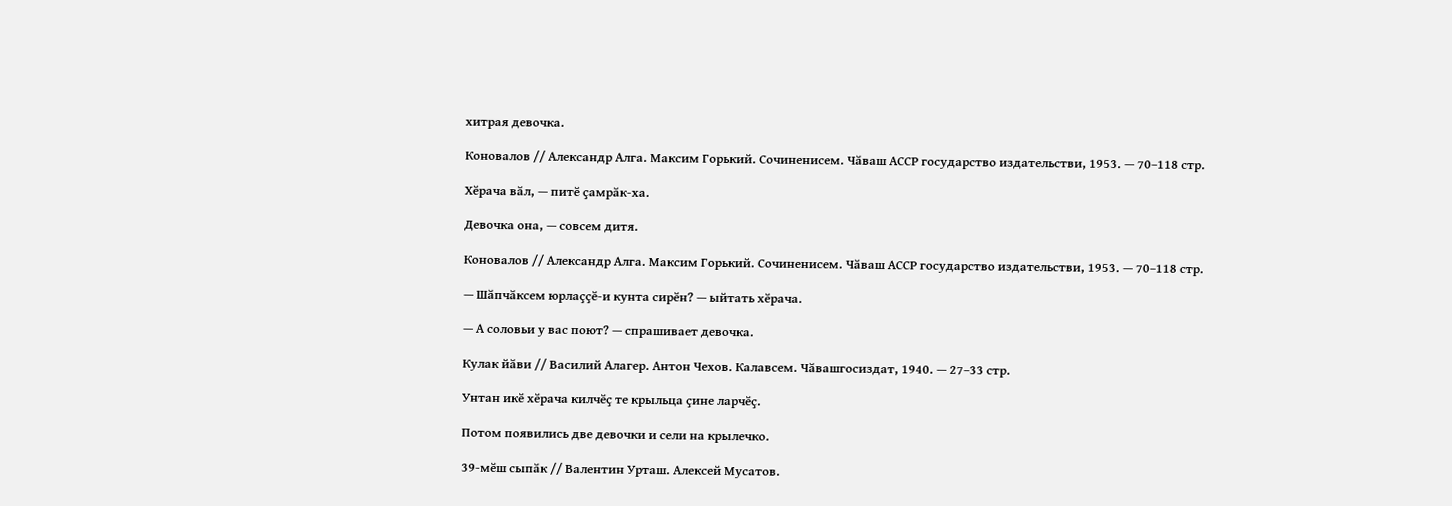хитрая девочка.

Коновалов // Александр Алга. Максим Горький. Сочиненисем. Чӑваш АССР государство издательстви, 1953. — 70–118 стр.

Хӗрача вӑл, — питӗ ҫамрӑк-ха.

Девочка она, — совсем дитя.

Коновалов // Александр Алга. Максим Горький. Сочиненисем. Чӑваш АССР государство издательстви, 1953. — 70–118 стр.

— Шӑпчӑксем юрлаҫҫӗ-и кунта сирӗн? — ыйтать хӗрача.

— А соловьи у вас поют? — спрашивает девочка.

Кулак йӑви // Василий Алагер. Антон Чехов. Калавсем. Чӑвашгосиздат, 1940. — 27–33 стр.

Унтан икӗ хӗрача килчӗҫ те крыльца ҫине ларчӗҫ.

Потом появились две девочки и сели на крылечко.

39-мӗш сыпӑк // Валентин Урташ. Алексей Мусатов.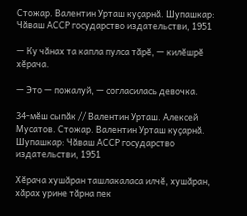Стожар. Валентин Урташ куҫарнӑ. Шупашкар: Чӑваш АССР государство издательстви, 1951

— Ку чӑнах та капла пулса тӑрӗ, — килӗшрӗ хӗрача.

— Это — пожалуй, — согласилась девочка.

34-мӗш сыпӑк // Валентин Урташ. Алексей Мусатов. Стожар. Валентин Урташ куҫарнӑ. Шупашкар: Чӑваш АССР государство издательстви, 1951

Хӗрача хушӑран ташлакаласа илчӗ, хушӑран, хӑрах урине тӑрна пек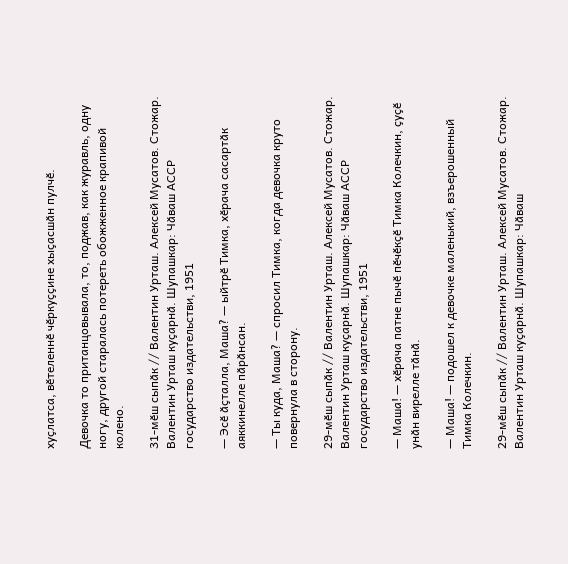хуҫлатса, вӗтеленнӗ чӗркуҫҫине хыҫасшӑн пулчӗ.

Девочка то пританцовывала, то, поджав, как журавль, одну ногу, другой старалась потереть обожженное крапивой колено.

31-мӗш сыпӑк // Валентин Урташ. Алексей Мусатов. Стожар. Валентин Урташ куҫарнӑ. Шупашкар: Чӑваш АССР государство издательстви, 1951

— Эсӗ ӑҫталла, Маша? — ыйтрӗ Тимка, хӗрача сасартӑк аяккинелле пӑрӑнсан.

— Ты куда, Маша? — спросил Тимка, когда девочка круто повернула в сторону.

29-мӗш сыпӑк // Валентин Урташ. Алексей Мусатов. Стожар. Валентин Урташ куҫарнӑ. Шупашкар: Чӑваш АССР государство издательстви, 1951

— Маша! — хӗрача патне пычӗ пӗчӗкҫӗ Тимка Колечкин, ҫуҫӗ унӑн вирелле тӑнӑ.

— Маша! — подошел к девочке маленький, взъерошенный Тимка Колечкин.

29-мӗш сыпӑк // Валентин Урташ. Алексей Мусатов. Стожар. Валентин Урташ куҫарнӑ. Шупашкар: Чӑваш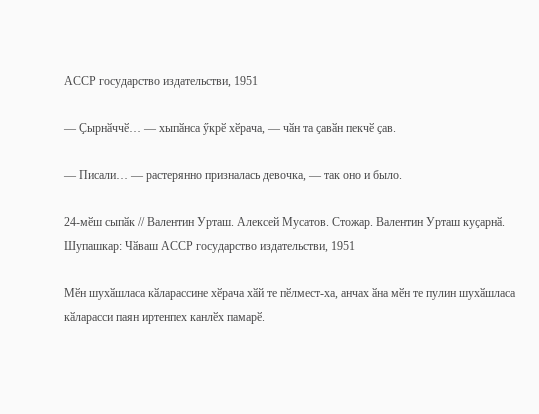АССР государство издательстви, 1951

— Ҫырнӑччӗ… — хыпӑнса ӳкрӗ хӗрача, — чӑн та ҫавӑн пекчӗ ҫав.

— Писали… — растерянно призналась девочка, — так оно и было.

24-мӗш сыпӑк // Валентин Урташ. Алексей Мусатов. Стожар. Валентин Урташ куҫарнӑ. Шупашкар: Чӑваш АССР государство издательстви, 1951

Мӗн шухӑшласа кӑларассине хӗрача хӑй те пӗлмест-ха, анчах ӑна мӗн те пулин шухӑшласа кӑларасси паян иртенпех канлӗх памарӗ.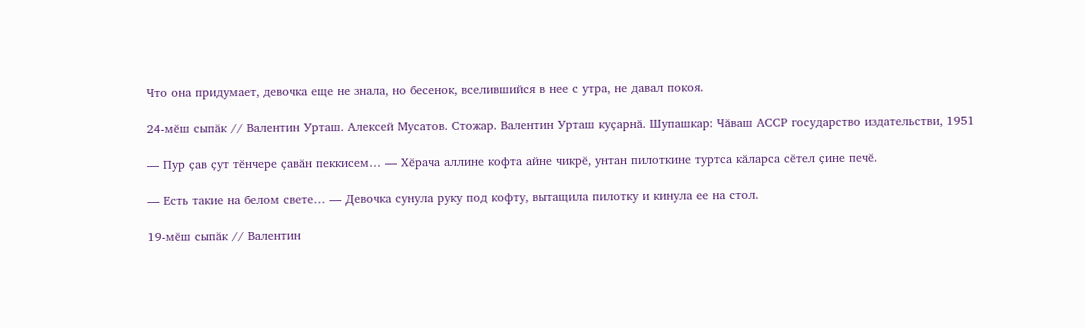Что она придумает, девочка еще не знала, но бесенок, вселившийся в нее с утра, не давал покоя.

24-мӗш сыпӑк // Валентин Урташ. Алексей Мусатов. Стожар. Валентин Урташ куҫарнӑ. Шупашкар: Чӑваш АССР государство издательстви, 1951

— Пур ҫав ҫут тӗнчере ҫавӑн пеккисем… — Хӗрача аллине кофта айне чикрӗ, унтан пилоткине туртса кӑларса сӗтел ҫине печӗ.

— Есть такие на белом свете… — Девочка сунула руку под кофту, вытащила пилотку и кинула ее на стол.

19-мӗш сыпӑк // Валентин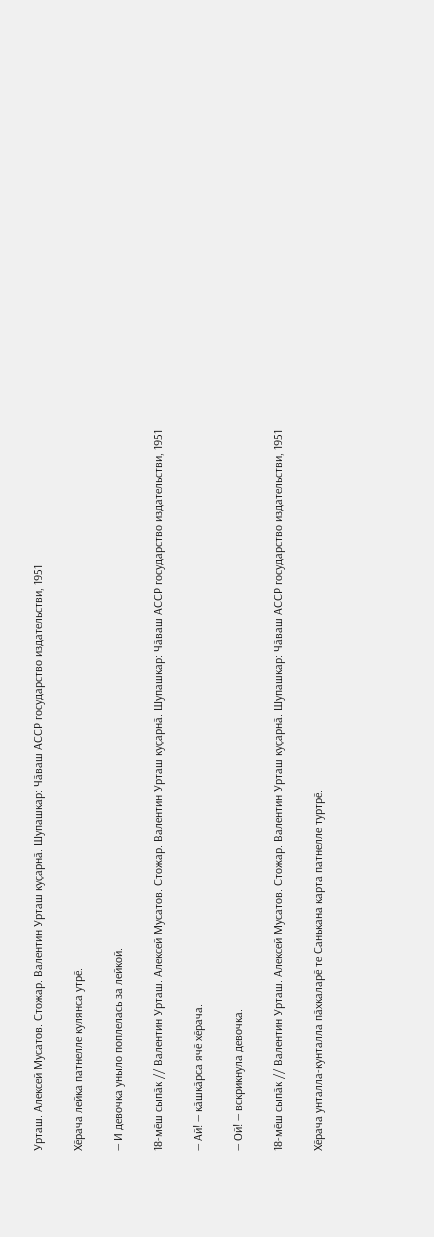Урташ. Алексей Мусатов. Стожар. Валентин Урташ куҫарнӑ. Шупашкар: Чӑваш АССР государство издательстви, 1951

Хӗрача лейка патнелле кулянса утрӗ.

— И девочка уныло поплелась за лейкой.

18-мӗш сыпӑк // Валентин Урташ. Алексей Мусатов. Стожар. Валентин Урташ куҫарнӑ. Шупашкар: Чӑваш АССР государство издательстви, 1951

— Ай! — кӑшкӑрса ячӗ хӗрача.

— Ой! — вскрикнула девочка.

18-мӗш сыпӑк // Валентин Урташ. Алексей Мусатов. Стожар. Валентин Урташ куҫарнӑ. Шупашкар: Чӑваш АССР государство издательстви, 1951

Хӗрача унталла-кунталла пӑхкаларӗ те Санькана карта патнелле туртрӗ.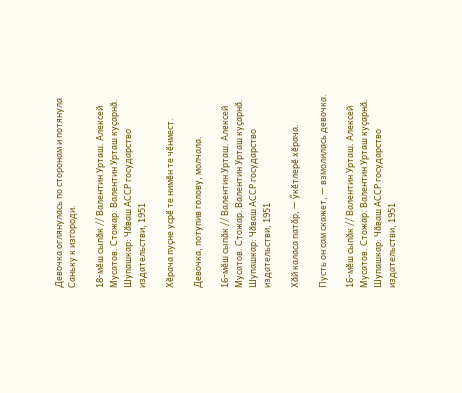Девочка оглянулась по сторонам и потянула Саньку к изгороди.

18-мӗш сыпӑк // Валентин Урташ. Алексей Мусатов. Стожар. Валентин Урташ куҫарнӑ. Шупашкар: Чӑваш АССР государство издательстви, 1951

Хӗрача пуҫне усрӗ те нимӗн те чӗнмест.

Девочка, потупив голову, молчала.

16-мӗш сыпӑк // Валентин Урташ. Алексей Мусатов. Стожар. Валентин Урташ куҫарнӑ. Шупашкар: Чӑваш АССР государство издательстви, 1951

Хӑй каласа патӑр, — ӳкӗтлерӗ хӗрача.

Пусть он сам скажет, — взмолилась девочка.

16-мӗш сыпӑк // Валентин Урташ. Алексей Мусатов. Стожар. Валентин Урташ куҫарнӑ. Шупашкар: Чӑваш АССР государство издательстви, 1951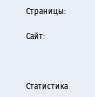Страницы:

Сайт:



Статистика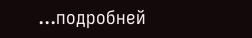...подробней